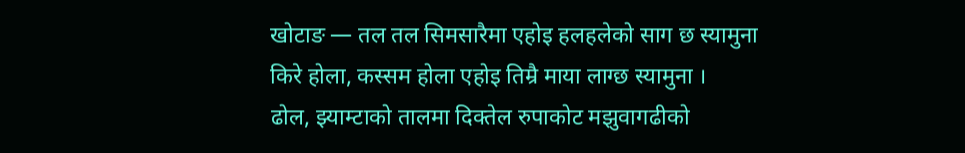खोटाङ — तल तल सिमसारैमा एहोइ हलहलेको साग छ स्यामुना
किरे होला, कस्सम होला एहोइ तिम्रै माया लाग्छ स्यामुना ।
ढोल, झ्याम्टाको तालमा दिक्तेल रुपाकोट मझुवागढीको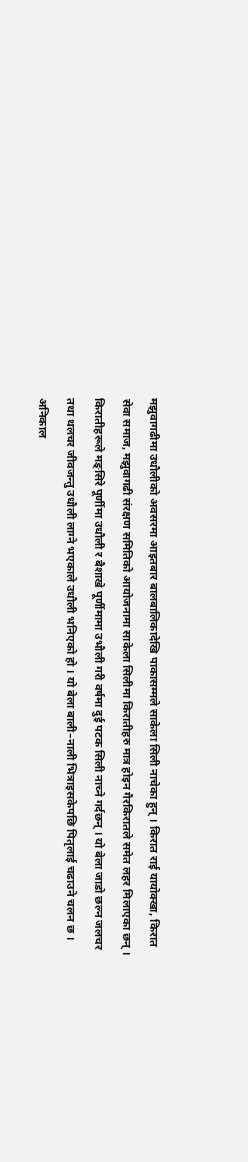मझुवागढीमा उधौलीको अवसरमा आइतबार बालबालिकादेखि पाकासम्मले साकेला सिली नाचेका हुन् । किरात राई यायोक्खा, किरात सेवा समाज, मझुवागढी संरक्षण समितिको आयोजनामा साकेला सिलीमा किरातीहरु मात्र होइन गैरकिरातले समेत लहर मिलाएका छन् ।
किरातीहरूले मङ्सिरे पूर्णीमा उधौली र बैशाखे पूर्णीमामा उभौली गरी वर्षमा दुई पटक सिली नाच्ने गर्दछन् । यो बेला जाडो छल्न जलचर तथा थलचर जीवजन्तु उधौली लाग्ने भएकाले उधौली भनिएको हो । यो बेला बाली–नाली भित्राइसकेपछि पितृलाई चढाउने चलन छ । अनिकाल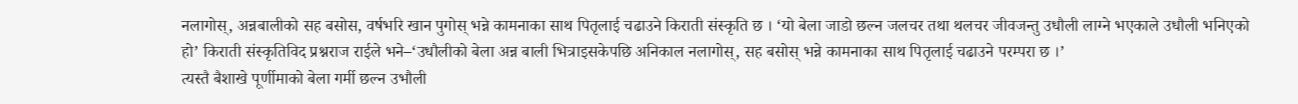नलागोस्, अन्नबालीको सह बसोस, वर्षभरि खान पुगोस् भन्ने कामनाका साथ पितृलाई चढाउने किराती संस्कृति छ । ‘यो बेला जाडो छल्न जलचर तथा थलचर जीवजन्तु उधौली लाग्ने भएकाले उधौली भनिएको हो’ किराती संस्कृतिविद प्रश्नराज राईले भने–‘उधौलीको बेला अन्न बाली भित्राइसकेपछि अनिकाल नलागोस्, सह बसोस् भन्ने कामनाका साथ पितृलाई चढाउने परम्परा छ ।’
त्यस्तै बैशाखे पूर्णीमाको बेला गर्मी छल्न उभौली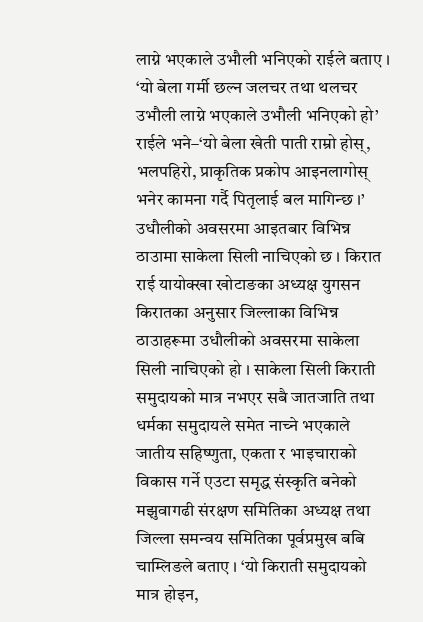लाग्ने भएकाले उभौली भनिएको राईले बताए । ‘यो बेला गर्मी छल्न जलचर तथा थलचर उभौली लाग्ने भएकाले उभौली भनिएको हो’ राईले भने–‘यो बेला खेती पाती राम्रो होस्, भलपहिरो, प्राकृतिक प्रकोप आइनलागोस् भनेर कामना गर्दै पितृलाई बल मागिन्छ ।’
उधौलीको अवसरमा आइतबार विभिन्न ठाउामा साकेला सिली नाचिएको छ । किरात राई यायोक्खा खोटाङका अध्यक्ष युगसन किरातका अनुसार जिल्लाका विभिन्न ठाउाहरूमा उधौलीको अवसरमा साकेला सिली नाचिएको हो । साकेला सिली किराती समुदायको मात्र नभएर सबै जातजाति तथा धर्मका समुदायले समेत नाच्ने भएकाले जातीय सहिष्णुता, एकता र भाइचाराको विकास गर्ने एउटा समृद्ध संस्कृति बनेको मझुवागढी संरक्षण समितिका अध्यक्ष तथा जिल्ला समन्वय समितिका पूर्वप्रमुख बबि चाम्लिङले बताए । ‘यो किराती समुदायको मात्र होइन,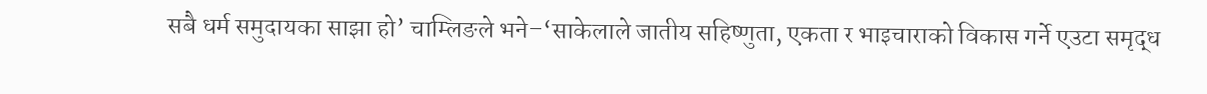सबै धर्म समुदायका साझा हो’ चाम्लिङले भने–‘साकेलाले जातीय सहिष्णुता, एकता र भाइचाराको विकास गर्ने एउटा समृद्ध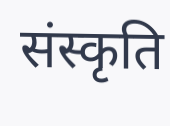संस्कृति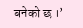बनेको छ ।’